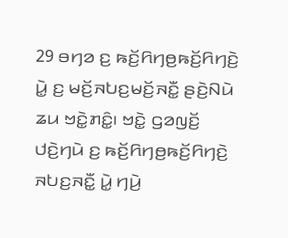29 ꤋꤚꤤ ꤢ꤬ ꤒꤢꤩ꤬ꤖꤚꤥ꤬ꤒꤢꤩ꤬ꤖꤚꤢꤧ꤬ ꤣꤧ꤭ ꤢ꤬ ꤗꤢꤩ꤬ꤏꤝꤢ꤬ꤗꤢꤩ꤬ꤏꤢꤪ꤭ ꤔꤢꤧ꤬ꤡꤣꤧ ꤘꤣ ꤠꤢꤧ꤭ꤊꤢꤨ꤭꤯ ꤠꤢꤧ꤭ ꤞꤤꤜꤢꤩ꤬ ꤓꤢꤧ꤬ꤚꤣꤧ ꤢ꤬ ꤒꤢꤩ꤬ꤖꤚꤥ꤬ꤒꤢꤩ꤬ꤖꤚꤢꤧ꤬ ꤏꤝꤢ꤬ꤏꤢꤪ꤭ ꤣꤧ꤭ ꤚꤣꤧ꤬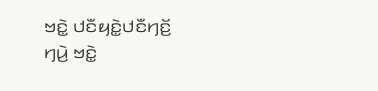ꤠꤢꤧ꤭ ꤓꤢꤪꤟꤢꤧ꤭ꤓꤢꤪꤚꤢꤩ꤬ ꤚꤣꤧ꤬ ꤠꤢꤧ꤭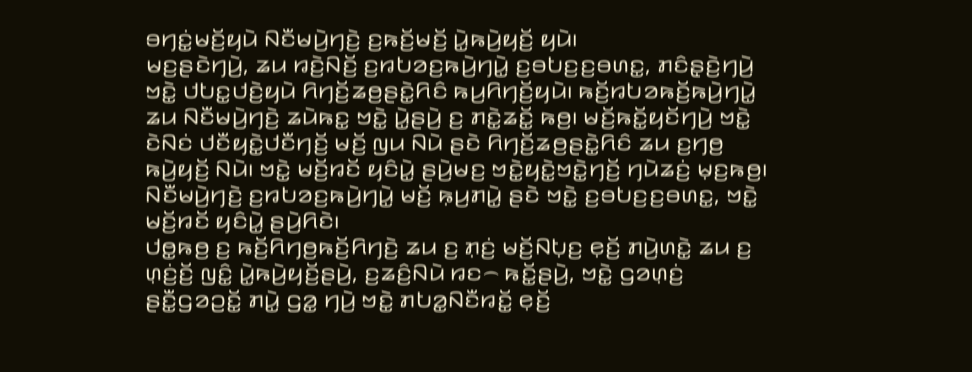ꤋꤚꤢꤦ꤭ꤗꤢꤩ꤬ꤟꤣꤧ ꤡꤢꤪꤗꤣꤧ꤬ꤚꤢꤧ꤬ ꤢ꤬ꤒꤢꤩ꤬ꤗꤢꤩ꤬ ꤣꤧ꤭ꤒꤣꤧ꤬ꤟꤢꤩ꤬ ꤟꤣꤧ꤯
ꤗꤢ꤬ꤔꤢꤧꤚꤣꤧ꤬, ꤘꤣ ꤙꤢꤧ꤬ꤡꤢꤩ꤬ ꤢ꤬ꤙꤝꤤꤢ꤬ꤒꤣꤧ꤬ꤚꤣꤧ꤭ ꤢ꤬ꤋꤝꤢ꤬ꤢ꤬ꤋꤛꤢ꤭, ꤊꤢꤨꤔ꤫ꤢꤧ꤬ꤚꤣꤧ꤬ ꤠꤢꤧ꤭ ꤓꤝꤢ꤭ꤓꤢꤧ꤬ꤟꤣꤧ ꤖꤚꤢꤩ꤬ꤘꤥ꤬ꤔꤢꤧ꤭ꤖꤢꤨ ꤒꤣ꤬ꤖꤚꤢꤩ꤬ꤟꤣꤧ꤯ ꤒꤢꤩ꤬ꤙꤝꤤꤒꤢꤩ꤬ꤒꤣꤧ꤬ꤚꤣꤧ꤭ ꤘꤣ ꤡꤢꤪꤗꤣꤧ꤬ꤚꤢꤧ꤬ ꤘꤣꤧꤒꤢ꤭ ꤠꤢꤧ꤭ ꤣꤧ꤭ꤔꤣꤧ꤬ ꤢ꤬ ꤊꤢꤧ꤭ꤘꤢꤩ꤭ ꤒꤥ꤬꤯ ꤗꤢꤩ꤬ꤒꤢꤩ꤭ꤟꤢꤩꤚꤣꤧ꤬ ꤠꤢꤧ꤭ ꤢꤧꤡꤢꤦ ꤓꤢꤪꤟꤢꤧ꤭ꤓꤢꤪꤚꤢꤩ꤬ ꤗꤢꤩ꤬ ꤜꤣ ꤡꤣꤧ ꤔꤢꤧ ꤖꤚꤢꤩ꤬ꤘꤥ꤬ꤔꤢꤧ꤭ꤖꤢꤨ ꤘꤣ ꤢ꤬ꤚꤥ꤬ ꤒꤣꤧ꤬ꤟꤢꤩ꤬ ꤡꤣꤧ꤯ ꤠꤢꤧ꤭ ꤗꤢꤩ꤬ꤙꤢꤩ ꤟꤢꤨꤣꤧ꤭ ꤔꤣꤧ꤬ꤗꤢ꤬ ꤠꤢꤧ꤭ꤟꤢꤧ꤭ꤠꤢꤧ꤭ꤚꤢꤩ꤬ ꤚꤣꤧꤘꤢꤦ꤬ ꤗ꤫ꤢ꤬ꤒꤥ꤬꤯ ꤡꤢꤪꤗꤣꤧ꤬ꤚꤢꤧ꤬ ꤢ꤬ꤙꤝꤤꤢ꤬ꤒꤣꤧ꤬ꤚꤣꤧ꤭ ꤗꤢꤩ꤬ ꤒ꤫ꤣ꤬ꤊꤣꤧ꤭ ꤔꤢꤧ ꤠꤢꤧ꤭ ꤢ꤬ꤋꤝꤢ꤬ꤢ꤬ꤋꤛꤢ꤭, ꤠꤢꤧ꤭ ꤗꤢꤩ꤬ꤙꤢꤩ ꤟꤢꤨꤣꤧ꤭ ꤔꤣꤧ꤬ꤖꤢꤧ꤯
ꤓꤥ꤭ꤒꤥ꤬ ꤢ꤬ ꤒꤢꤩ꤬ꤖꤚꤥ꤬ꤒꤢꤩ꤬ꤖꤚꤢꤧ꤬ ꤘꤣ ꤢ꤬ ꤊ꤫ꤢꤦ꤬ ꤗꤢꤩ꤬ꤡꤝ꤫ꤢ꤬ ꤕ꤫ꤢꤩ꤬ ꤊꤣꤧ꤬ꤛꤢꤧ꤭ ꤘꤣ ꤢ꤬ ꤛ꤫ꤢꤦ꤬ꤢꤩ꤬ ꤜꤢꤨ꤭ ꤣꤧ꤭ꤒꤣꤧ꤬ꤟꤢꤩ꤬ꤔꤣꤧ꤬, ꤢ꤬ꤘꤢꤨ꤬ꤡꤣꤧ ꤙꤢ꤮ ꤒꤢꤩ꤭ꤔꤣꤧ꤬, ꤠꤢꤧ꤭ ꤞꤤꤛ꤫ꤢꤦ꤬ ꤔꤢꤪ꤭ꤞꤤꤑꤢꤩ꤭ ꤊꤣꤧ꤭ ꤞꤤ꤭ ꤚꤣꤧ꤬ ꤠꤢꤧ꤭ ꤊꤝꤤ꤭ꤡꤢꤪꤙꤢꤩ꤭ ꤕ꤫ꤢꤩ꤬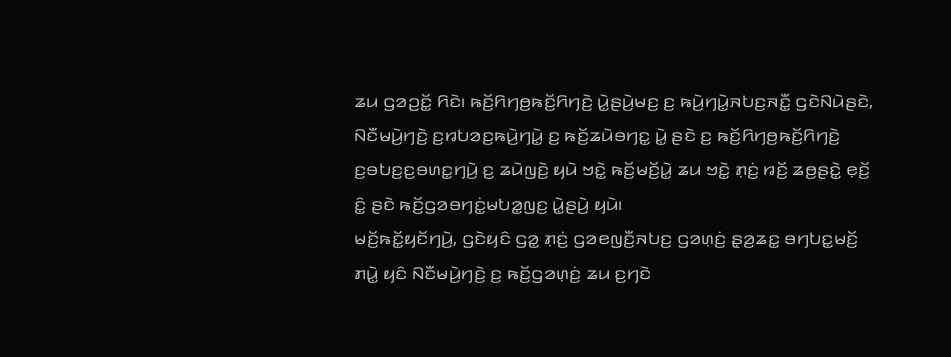ꤘꤣ ꤞꤤꤑꤢꤩ꤭ ꤖꤢꤧ꤯ ꤒꤢꤩ꤬ꤖꤚꤥ꤬ꤒꤢꤩ꤬ꤖꤚꤢꤧ꤬ ꤣꤧ꤭ꤔꤣꤧ꤬ꤗꤢ꤬ ꤢ꤬ ꤒꤣꤧ꤬ꤚꤣꤧ꤭ꤏꤝꤢ꤬ꤏꤢꤪ꤭ ꤞꤢꤧꤡꤣꤧꤔꤢꤧ,
ꤡꤢꤪꤗꤣꤧ꤬ꤚꤢꤧ꤬ ꤢ꤬ꤙꤝꤤꤢ꤬ꤒꤣꤧ꤬ꤚꤣꤧ꤭ ꤢ꤬ ꤒꤢꤩ꤬ꤘꤣꤧꤋꤚꤢ꤭ ꤣꤧ꤭ ꤔꤢꤧ ꤢ꤬ ꤒꤢꤩ꤬ꤖꤚꤥ꤬ꤒꤢꤩ꤬ꤖꤚꤢꤧ꤬ ꤢ꤬ꤋꤝꤢ꤬ꤢ꤬ꤋꤛꤢ꤭ꤚꤣꤧ꤬ ꤢ꤬ ꤘꤣꤧꤜꤢꤧ꤬ ꤟꤣꤧ ꤠꤢꤧ꤭ ꤒꤢꤩ꤬ꤗꤢꤩ꤬ꤣꤧ꤭ ꤘꤣ ꤠꤢꤧ꤭ ꤊ꤫ꤢꤦ꤬ ꤙꤢꤩ꤬ ꤘꤥ꤬ꤔꤢꤧ꤭ ꤕ꤫ꤢꤩ꤬ ꤢꤨ꤭ ꤔꤢꤧ ꤒꤢꤩ꤬ꤞꤤꤋꤚꤢꤦ꤭ꤗꤝꤤ꤭ꤜꤢ꤬ ꤣꤧ꤭ꤔꤣꤧ꤬ ꤟꤣꤧ꤯
ꤗꤢꤩ꤬ꤒꤢꤩ꤭ꤟꤢꤩꤚꤣꤧ꤬, ꤞꤢꤧꤟꤢꤨ ꤞꤤ꤭ ꤊ꤫ꤢꤦ꤬ ꤞꤤꤕꤜꤢꤪ꤬ꤏꤝꤢ꤬ ꤞꤤꤛ꤫ꤢꤦ꤬ ꤔ꤫ꤤ꤬ꤘꤢ꤭ ꤋꤚꤝꤢ꤭ꤗꤢꤩ꤬ ꤊꤣꤧ꤭ ꤟꤢꤨ ꤡꤢꤪꤗꤣꤧ꤬ꤚꤢꤧ꤬ ꤢ꤬ ꤒꤢꤩ꤬ꤞꤤꤛ꤫ꤢꤦ꤬ ꤘꤣ ꤢ꤬ꤚꤢꤧ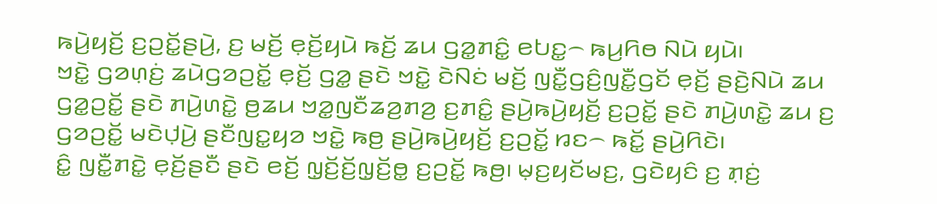ꤒꤣꤧ꤬ꤟꤢꤩ꤬ ꤢ꤬ꤑꤢꤩ꤭ꤔꤣꤧ꤬, ꤢ꤬ ꤗꤢꤩ꤬ ꤕ꤫ꤢꤩ꤬ꤟꤣꤧ ꤒꤢꤩ꤬ ꤘꤣ ꤞꤤ꤭ꤊꤢꤨ꤭ ꤕꤝꤢ꤭꤮ ꤒꤣ꤬ꤖꤥ ꤡꤣꤧ ꤟꤣꤧ꤯
ꤠꤢꤧ꤭ ꤞꤤꤛ꤫ꤢꤦ꤬ ꤘꤣꤧꤞꤤꤑꤢꤩ꤭ ꤕ꤫ꤢꤩ꤬ ꤞꤤ꤭ ꤔꤢꤧ ꤠꤢꤧ꤭ ꤢꤧꤡꤢꤦ ꤗꤢꤩ꤬ ꤜꤢꤪ꤭ꤞꤢꤨ꤬ꤜꤢꤪ꤭ꤞꤢꤩ ꤕ꤫ꤢꤩ꤬ ꤔꤢꤧ꤬ꤡꤣꤧ ꤘꤣ ꤞꤤ꤭ꤑꤢꤩ꤭ ꤔꤢꤧ ꤊꤣꤧ꤬ꤛꤢꤧ꤭ ꤥ꤬ꤘꤣ ꤠꤤ꤭ꤜꤢꤪꤘꤤ꤬ꤊꤤ꤬ ꤢ꤬ꤊꤢꤨ꤭ ꤔꤣꤧ꤬ꤒꤣꤧ꤬ꤟꤢꤩ꤬ ꤢ꤬ꤑꤢꤩ꤭ ꤔꤢꤧ ꤊꤣꤧ꤬ꤛꤢꤧ꤭ ꤘꤣ ꤢ꤬ ꤞꤤꤑꤢꤩ꤭ ꤗꤢꤧꤓ꤫ꤣꤧ꤬ ꤔꤢꤪꤜꤢ꤭ꤟꤤ ꤠꤢꤧ꤭ ꤒꤥ꤬ ꤔꤣꤧ꤬ꤒꤣꤧ꤬ꤟꤢꤩ꤬ ꤢ꤬ꤑꤢꤩ꤭ ꤙꤢ꤮ ꤒꤢꤩ꤭ ꤔꤣꤧ꤬ꤖꤢꤧ꤯
ꤢꤨ꤭ ꤜꤢꤪ꤭ꤊꤢꤧ꤭ ꤕ꤫ꤢꤩ꤬ꤔꤢꤪ ꤔꤢꤧ ꤕꤢꤩ꤬ ꤜ꤫ꤢꤩ꤬ꤢꤩ꤬ꤜ꤫ꤢꤩ꤬ꤥ꤭ ꤢ꤬ꤑꤢꤩ꤭ ꤒꤥ꤬꤯ ꤗ꤫ꤢ꤬ꤟꤢꤩꤗꤢ꤬, ꤞꤢꤧꤟꤢꤨ ꤢ꤬ ꤊ꤫ꤢꤦ꤬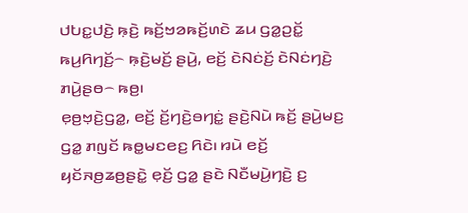ꤓꤝꤢ꤭ꤓꤢꤧ꤬ ꤒ꤫ꤢꤧ꤬ ꤒꤢꤩ꤬ꤠꤤꤒꤢꤩ꤬ꤛꤢꤧ ꤘꤣ ꤞꤤ꤭ꤑꤢꤩ꤭ ꤒꤣ꤬ꤖꤚꤢꤩ꤬꤮ ꤒ꤫ꤢꤧ꤬ꤗꤢꤩ꤬ ꤔꤣꤧ꤬, ꤕꤢꤩ꤬ ꤢꤧꤡꤢꤦꤢꤩ꤬ ꤢꤧꤡꤢꤦꤚꤢꤧ꤬ ꤊꤣꤧ꤬ꤔꤥ꤮ ꤒꤥ꤬꤯
ꤕ꤫ꤥ꤬ꤠ꤫ꤢꤧ꤬ꤞꤤ꤭, ꤕꤢꤩ꤬ ꤢꤩ꤬ꤚꤢꤧ꤬ꤋꤚꤢꤦ꤭ ꤔꤢꤧ꤬ꤡꤣꤧ ꤒꤢꤩ꤬ ꤔꤣꤧ꤬ꤗꤢ꤬ ꤞꤤ꤭ ꤊꤜꤢꤩ ꤒꤥ꤭ꤗꤢꤕꤢ꤬ ꤖꤢꤧ꤯ ꤙꤣꤧ ꤕꤢꤩ꤬ ꤟꤢꤩꤏꤥ꤬ꤘꤥ꤬ꤔꤢꤧ꤭ ꤕ꤫ꤢꤩ꤬ ꤞꤤ꤭ ꤔꤢꤧ ꤡꤢꤪꤗꤣꤧ꤬ꤚꤢꤧ꤬ ꤢ꤬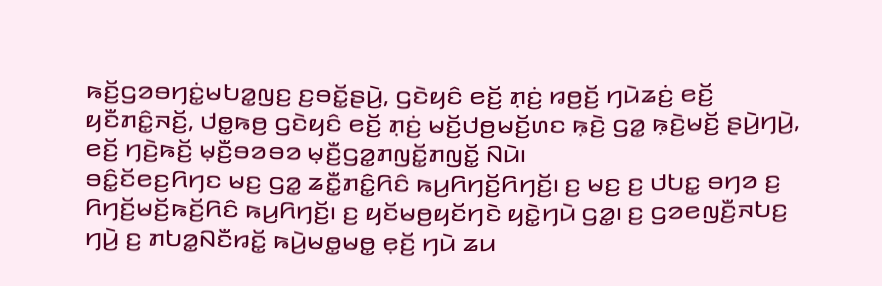ꤒꤢꤩ꤬ꤞꤤꤋꤚꤢꤦ꤭ꤗꤝꤤ꤭ꤜꤢ꤬ ꤢ꤬ꤋꤢꤩ꤭ꤔꤣꤧ꤬, ꤞꤢꤧꤟꤢꤨ ꤕꤢꤩ꤬ ꤊ꤫ꤢꤦ꤬ ꤙꤥ꤬ꤢꤩ꤬ ꤚꤣꤧꤘꤢꤦ꤬ ꤕꤢꤩ꤬ ꤟꤢꤪꤊꤢꤨ꤭ꤏꤢꤩ꤬, ꤓꤥ꤭ꤒꤥ꤬ ꤞꤢꤧꤟꤢꤨ ꤕꤢꤩ꤬ ꤊ꤫ꤢꤦ꤬ ꤗꤢꤩ꤬ꤓꤥ꤬ꤗꤢꤩ꤬ꤛꤢ ꤒ꤫ꤢꤧ꤬ ꤞꤤ꤭ ꤒ꤫ꤢꤧ꤬ꤗꤢꤩ꤬ ꤔꤣꤧ꤬ꤚꤣꤧ꤬, ꤕꤢꤩ꤬ ꤚꤢꤧ꤬ꤒꤢꤩ꤬ ꤗ꤫ꤢꤪ꤬ꤋꤤꤋꤤ ꤗ꤫ꤢꤪ꤬ꤞꤤ꤭ꤊꤜꤢꤩ꤭ꤊꤜꤢꤩ꤭ ꤡꤣꤧ꤯
ꤋꤢꤨ꤭ꤢꤩꤕꤢ꤬ꤖꤚꤢ ꤗꤢ꤬ ꤞꤤ꤭ ꤘꤢꤪ꤭ꤊꤢꤨ꤭ꤖꤢꤨ ꤒꤣ꤬ꤖꤚꤢꤩ꤬ꤖꤚꤢꤩ꤬꤯ ꤢ꤬ ꤗꤢ꤬ ꤢ꤬ ꤓꤝꤢ꤭ ꤋꤚꤤ ꤢ꤬ ꤖꤚꤢꤩ꤬ꤗꤢꤩ꤬ꤒꤢꤩ꤬ꤖꤢꤨ ꤒꤣ꤬ꤖꤚꤢꤩ꤬꤯ ꤢ꤬ ꤟꤢꤩꤗꤥ꤬ꤟꤢꤩꤚꤢꤧ ꤟꤢꤧ꤭ꤚꤣꤧ ꤞꤤ꤭꤯ ꤢ꤬ ꤞꤤꤕꤜꤢꤪ꤬ꤏꤝꤢ꤬ ꤚꤣꤧ꤬ ꤢ꤬ ꤊꤝꤤ꤭ꤡꤢꤪꤙꤢꤩ꤭ ꤒꤣꤧ꤬ꤗꤥ꤭ꤗꤥ꤭ ꤕ꤫ꤢꤩ꤬ ꤚꤣꤧ ꤘꤣ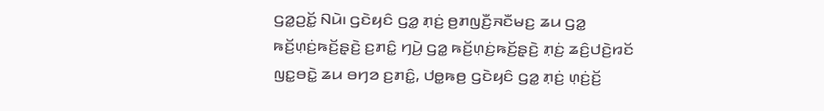ꤞꤤ꤭ꤑꤢꤩ꤭ ꤡꤣꤧ꤯ ꤞꤢꤧꤟꤢꤨ ꤞꤤ꤭ ꤊ꤫ꤢꤦ꤬ ꤥ꤬ꤊꤜꤢꤪ꤬ꤏꤢꤪꤗꤢ꤬ ꤘꤣ ꤞꤤ꤭ ꤒꤢꤩ꤬ꤛ꤫ꤢꤦ꤬ꤒꤢꤩ꤬ꤔ꤫ꤢꤧ꤬ ꤢ꤬ꤊꤢꤨ꤭ ꤚꤣꤧ꤬ ꤞꤤ꤭ ꤒꤢꤩ꤬ꤛ꤫ꤢꤦ꤬ꤒꤢꤩ꤬ꤔ꤫ꤢꤧ꤬ ꤊ꤫ꤢꤦ꤬ ꤘꤢꤨ꤬ꤓꤢꤧ꤬ꤙꤢꤩ ꤜꤢ꤭ꤋꤢꤧ꤭ ꤘꤣ ꤋꤚꤤ ꤢ꤬ꤊꤢꤨ꤭, ꤓꤥ꤭ꤒꤥ꤬ ꤞꤢꤧꤟꤢꤨ ꤞꤤ꤭ ꤊ꤫ꤢꤦ꤬ ꤛ꤫ꤢꤦ꤬ꤢꤩ꤬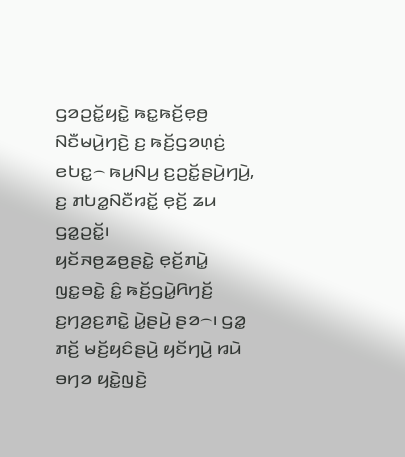ꤞꤤꤑꤢꤩ꤭ꤟꤢꤧ꤭ ꤒꤢ꤭ꤒꤢꤩ꤬ꤕ꤫ꤥ꤬ ꤡꤢꤪꤗꤣꤧ꤬ꤚꤢꤧ꤬ ꤢ꤬ ꤒꤢꤩ꤬ꤞꤤꤛ꤫ꤢꤦ꤬ ꤕꤝꤢ꤭꤮ ꤒꤣ꤬ꤡꤣ꤬ ꤢ꤬ꤑꤢꤩ꤭ꤔꤣꤧ꤬ꤚꤣꤧ꤬, ꤢ꤬ ꤊꤝꤤ꤭ꤡꤢꤪꤙꤢꤩ꤭ ꤕ꤫ꤢꤩ꤬ ꤘꤣ ꤞꤤ꤭ꤑꤢꤩ꤭꤯
ꤟꤢꤩꤏꤥ꤬ꤘꤥ꤬ꤔꤢꤧ꤭ ꤕ꤫ꤢꤩ꤬ꤊꤣꤧ꤭ ꤜꤢ꤭ꤋꤢꤧ꤭ ꤢꤨ꤭ ꤒꤢꤩ꤬ꤞꤣꤧ꤭ꤖꤚꤢꤩ꤬ ꤢ꤬ꤚꤤ꤬ꤢ꤬ꤊꤢꤧ꤭ ꤣꤧ꤭ꤔꤣꤧ꤬ ꤔꤤ꤮꤯ ꤞꤤ꤭ ꤊꤢꤩ꤬ ꤗꤢꤩ꤬ꤟꤢꤨꤔꤣꤧ꤬ ꤟꤢꤩꤚꤣꤧ꤬ ꤙꤣꤧ ꤋꤚꤤ ꤟꤢꤧ꤭ꤜꤢꤧ꤬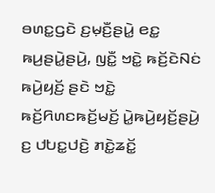ꤋꤛꤢ꤭ꤞꤢꤧ ꤢ꤬ꤗ꤫ꤢꤪ꤬ꤔꤣꤧ꤭ ꤕꤢ꤭ ꤒꤣ꤬ꤔꤣꤧ꤭ꤔꤣꤧ꤬, ꤜꤢꤪ꤭ ꤠꤢꤧ꤭ ꤒꤢꤩ꤬ꤢꤧꤡꤢꤦ ꤒꤣꤧ꤬ꤟꤢꤩ꤬ ꤔꤢꤧ ꤠꤢꤧ꤭ ꤒꤢꤩ꤬ꤖꤛꤢꤒꤢꤩ꤬ꤗꤢꤩ꤬ ꤣꤧ꤭ꤒꤣꤧ꤬ꤟꤢꤩ꤬ꤔꤣꤧ꤬ ꤢ꤬ ꤓꤝꤢ꤭ꤓꤢꤧ꤬ ꤊꤢꤧ꤭ꤘꤢꤩ꤭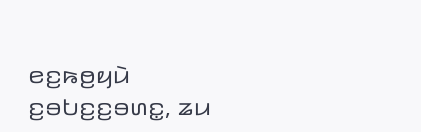ꤕꤢ꤬ꤒꤥ꤬ꤟꤣꤧ ꤢ꤬ꤋꤝꤢ꤬ꤢ꤬ꤋꤛꤢ꤭, ꤘꤣ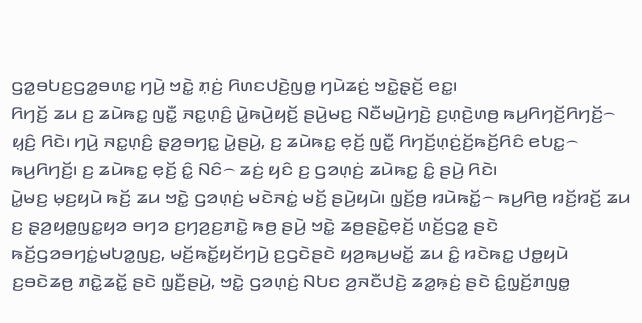ꤞꤤ꤭ꤋꤝꤢ꤬ꤞꤤ꤭ꤋꤛꤢ꤭ ꤚꤣꤧ꤬ ꤠꤢꤧ꤭ ꤊ꤫ꤢꤦ꤬ ꤖꤛꤢꤓꤢꤧ꤬ꤜꤥ꤭ ꤚꤣꤧꤘꤢꤦ꤬ ꤠꤢꤧ꤭ꤔ꤫ꤢꤩ꤬ ꤕꤢ꤭꤯
ꤖꤚꤢꤩ꤬ ꤘꤣ ꤢ꤬ ꤘꤣꤧꤒꤢ꤭ ꤜꤢꤪ꤭ ꤏꤢ꤭ꤛ꤫ꤢꤨ꤬ ꤣꤧ꤭ꤒꤣꤧ꤬ꤟꤢꤩ꤬ ꤔꤣꤧ꤬ꤗꤢ꤬ ꤡꤢꤪꤗꤣꤧ꤬ꤚꤢꤧ꤬ ꤢ꤬ꤛ꤫ꤢꤧ꤬ꤛꤥ꤬ ꤒꤣ꤬ꤖꤚꤢꤩ꤬ꤖꤚꤢꤩ꤬꤮ ꤟ꤫ꤢꤨ꤬ ꤖꤢꤧ꤯ ꤚꤣꤧ꤬ ꤏꤢ꤭ꤛ꤫ꤢꤨ꤬ ꤔ꤫ꤤ꤬ꤋꤚꤢ꤭ ꤣꤧ꤭ꤔꤣꤧ꤬, ꤢ꤬ ꤘꤣꤧꤒꤢ꤭ ꤕ꤫ꤢꤩ꤬ ꤜꤢꤪ꤭ ꤖꤚꤢꤩ꤬ꤛ꤫ꤢꤦ꤬ꤢꤩ꤬ꤒꤢꤩ꤬ꤖꤢꤨ ꤕꤝꤢ꤭꤮ ꤒꤣ꤬ꤖꤚꤢꤩ꤬꤯ ꤢ꤬ ꤘꤣꤧꤒꤢ꤭ ꤕ꤫ꤢꤩ꤬ ꤢꤨ꤭ ꤡꤢꤨ꤮ ꤘꤢꤦ꤬ ꤟꤢꤨ ꤢ꤬ ꤞꤤꤛ꤫ꤢꤦ꤬ ꤘꤣꤧꤒꤢ꤭ ꤢꤨ꤭ ꤔꤣꤧ꤬ ꤖꤢꤧ꤯
ꤣꤧ꤭ꤗꤢ꤬ ꤗ꤫ꤢ꤬ꤟꤣꤧ ꤒꤢꤩ꤬ ꤘꤣ ꤠꤢꤧ꤭ ꤞꤤꤛ꤫ꤢꤦ꤬ ꤗꤢꤧꤏꤢꤦ꤭ ꤗꤢꤩ꤬ ꤔꤣꤧ꤬ꤟꤣꤧ꤯ ꤜ꤫ꤢꤩ꤬ꤥ꤬ ꤙꤣꤧꤒꤢꤩ꤭꤮ ꤒꤣ꤬ꤖꤥ꤬ ꤙꤢꤩ꤬ꤙꤢꤩ꤬ ꤘꤣ ꤢ꤬ ꤔ꤫ꤤ꤬ꤟꤥ꤭ꤜꤢ꤭ꤟꤤ ꤋꤚꤤ ꤢ꤬ꤚꤤ꤬ꤢ꤬ꤊꤢꤧ꤭ ꤒꤥ꤬ ꤔꤣꤧ꤬ ꤠꤢꤧ꤭ ꤘꤥ꤬ꤔꤢꤧ꤭ꤕ꤫ꤢꤩ꤬ ꤛꤢꤩ꤬ꤞꤤ꤭ ꤔꤢꤧ ꤒꤢꤩ꤬ꤞꤤꤋꤚꤢꤦ꤭ꤗꤝꤤ꤭ꤜꤢ꤬, ꤗꤢꤩ꤬ꤒꤢꤩ꤭ꤟꤢꤩꤚꤣꤧ꤬ ꤢ꤬ꤞꤢꤧꤔꤢꤧ ꤟꤤ꤬ꤒꤣ꤬ꤗꤢꤩ꤭ ꤘꤣ ꤢꤨ꤭ ꤙꤢꤧꤒꤢ꤭ ꤓꤥ꤭ꤟꤣꤧ ꤢ꤬ꤋꤢꤧꤘꤥ꤬ ꤊꤢꤧ꤭ꤘꤢꤩ꤭ ꤔꤢꤧ ꤜ꤫ꤢꤪ꤬ꤔꤣꤧ꤬, ꤠꤢꤧ꤭ ꤞꤤꤛ꤫ꤢꤦ꤬ ꤡꤝꤢ ꤤ꤬ꤏꤢꤪꤓꤢꤧ꤬ ꤘꤤ꤭ꤒ꤫ꤢꤦ꤬ ꤔꤢꤧ ꤢꤨ꤭ꤜ꤫ꤢꤩ꤬ꤊꤜꤥ꤭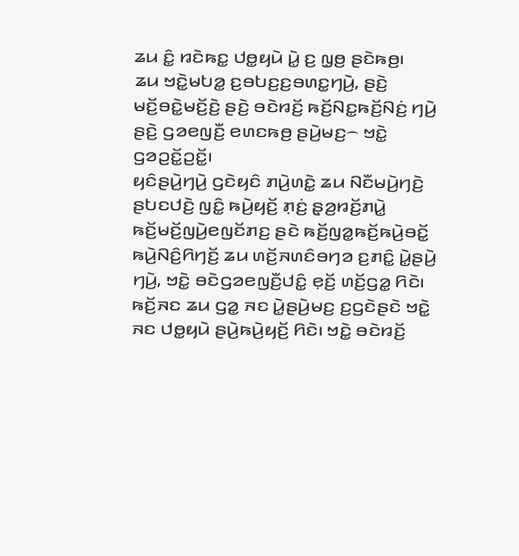ꤘꤣ ꤢꤨ꤭ ꤙꤢꤧꤒꤢ꤭ ꤓꤥ꤭ꤟꤣꤧ ꤣꤧ꤭ ꤢ꤬ ꤜ꤫ꤥ꤬ ꤔꤢꤧꤒꤥ꤬꤯
ꤘꤣ ꤠꤢꤧ꤭ꤗꤝꤤ꤭ ꤢ꤬ꤋꤝꤢ꤬ꤢ꤬ꤋꤛꤢ꤭ꤚꤣꤧ꤬, ꤔꤢꤧ꤬ ꤗꤢꤩ꤬ꤋꤢꤧ꤭ꤗꤢꤩ꤬ꤢꤧ꤬ ꤔꤢꤧ꤬ ꤋꤢꤧꤙꤢꤩ꤬ ꤒꤢꤩ꤬ꤡꤢ꤭ꤒꤢꤩ꤬ꤡꤢꤦ꤬ ꤚꤣꤧ꤬ ꤔꤢꤧ꤬ ꤞꤤꤕꤜꤢꤪ꤬ ꤕꤛꤢꤒꤥ꤬ ꤔꤣꤧ꤬ꤗꤢ꤬꤮ ꤠꤢꤧ꤭ ꤞꤤꤑꤢꤩ꤭ꤑꤢꤩ꤭꤯
ꤟꤢꤨꤔꤣꤧ꤬ꤚꤣꤧ꤬ ꤞꤢꤧꤟꤢꤨ ꤊꤣꤧ꤬ꤛꤢꤧ꤭ ꤘꤣ ꤡꤢꤪꤗꤣꤧ꤬ꤚꤢꤧ꤬ ꤔꤝꤢꤓꤢꤧ꤬ ꤜꤢꤨ꤭ ꤒꤣꤧ꤬ꤟꤢꤩ꤬ ꤊ꤫ꤢꤦ꤬ ꤔ꤫ꤤ꤬ꤙꤢꤩ꤬ꤊꤣꤧ꤭ ꤒꤢꤩ꤬ꤗꤢꤩ꤬ꤜꤣꤧ꤬ꤕꤜꤢꤩꤊꤢ꤬ ꤔꤢꤧ ꤒꤢꤩ꤬ꤜꤤ꤭ꤒꤢꤩ꤬ꤒꤣꤧ꤬ꤋꤢꤩ꤭ ꤒꤣꤧ꤬ꤡꤢꤨ꤬ꤖꤚꤢꤩ꤬ ꤘꤣ ꤛꤢꤩ꤬ꤏꤛꤢꤨꤋꤚꤤ ꤢ꤬ꤊꤢꤨ꤭ ꤣꤧ꤭ꤔꤣꤧ꤬ ꤚꤣꤧ꤬, ꤠꤢꤧ꤭ ꤋꤢꤧꤞꤤꤕꤜꤢꤪ꤬ꤓꤢꤨ꤭ ꤕ꤫ꤢꤩ꤬ ꤛꤢꤩ꤬ꤞꤤ꤭ ꤖꤢꤧ꤯
ꤒꤢꤩ꤬ꤏꤢ ꤘꤣ ꤞꤤ꤭ ꤏꤢ ꤣꤧ꤭ꤔꤣꤧ꤬ꤗꤢ꤬ ꤢ꤬ꤞꤢꤧꤔꤢꤧ ꤠꤢꤧ꤭ ꤏꤢ ꤓꤥ꤭ꤟꤣꤧ ꤔꤣꤧ꤬ꤒꤣꤧ꤬ꤟꤢꤩ꤬ ꤖꤢꤧ꤯ ꤠꤢꤧ꤭ ꤋꤢꤧꤙꤢꤩ꤬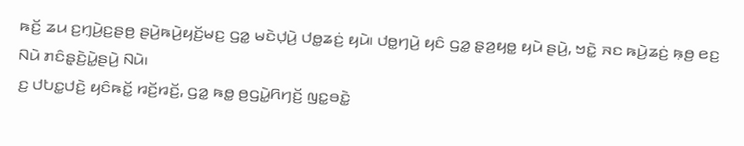ꤒꤢꤩ꤬ ꤘꤣ ꤢ꤬ꤚ꤫ꤣꤧ꤬ꤢ꤬ꤔꤥ꤬ ꤔꤣꤧ꤬ꤒꤣꤧ꤬ꤟꤢꤩ꤬ꤗꤢ꤬ ꤞꤤ꤭ ꤗꤢꤧꤓ꤫ꤣꤧ꤬ ꤓꤥ꤭ꤘꤢꤦ꤬ ꤟꤣꤧ꤯ ꤓꤥ꤭ꤚꤣꤧ꤬ ꤟꤢꤨ ꤞꤤ꤭ ꤔ꤫ꤤ꤬ꤟꤥ꤭ ꤟꤣꤧ ꤔꤣꤧ꤬, ꤠꤢꤧ꤭ ꤏꤢ ꤒꤣꤧ꤬ꤘꤢꤦ꤬ ꤒ꤫ꤥ꤬ ꤕꤢ꤬ ꤡꤣꤧ ꤊꤢꤨꤔ꤫ꤢꤧ꤬ꤣꤧ꤭ꤔꤣꤧ꤬ ꤡꤣꤧ꤯
ꤢ꤬ ꤓꤝꤢ꤭ꤓꤢꤧ꤬ ꤟꤢꤨꤒꤢꤩ꤭ ꤙꤢꤩ꤬ꤙꤢꤩ꤬, ꤞꤤ꤭ ꤒꤥ꤭ ꤥ꤬ꤞꤣꤧ꤭ꤖꤚꤢꤩ꤬ ꤜꤢ꤭ꤋꤢꤧ꤭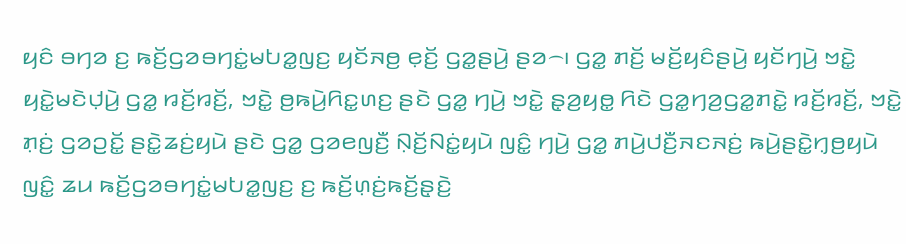ꤟꤢꤨ ꤋꤚꤤ ꤢ꤬ ꤒꤢꤩ꤬ꤞꤤꤋꤚꤢꤦ꤭ꤗꤝꤤ꤭ꤜꤢ꤬ ꤟꤢꤩꤏꤥ꤬ ꤕ꤫ꤢꤩ꤬ ꤞꤤ꤭ꤔꤣꤧ꤬ ꤔꤤ꤮꤯ ꤞꤤ꤭ ꤊꤢꤩ꤬ ꤗꤢꤩ꤬ꤟꤢꤨꤔꤣꤧ꤬ ꤟꤢꤩꤚꤣꤧ꤬ ꤠꤢꤧ꤭ ꤟꤢꤧ꤭ꤗꤢꤧꤓ꤫ꤣꤧ꤬ ꤞꤤ꤭ ꤙꤢꤩ꤬ꤙꤢꤩ꤬, ꤠꤢꤧ꤭ ꤥ꤬ꤒꤣꤧ꤬ꤖꤢ꤭ꤛꤢ꤬ ꤔꤢꤧ ꤞꤤ꤭ ꤚꤣꤧ꤬ ꤠꤢꤧ꤭ ꤔ꤫ꤤ꤬ꤟꤥ꤭ ꤖꤢꤧ ꤞꤤ꤭ꤚꤤ꤬ꤞꤤ꤭ꤊꤢꤧ꤭ ꤙꤢꤩ꤬ꤙꤢꤩ꤬, ꤠꤢꤧ꤭ ꤊ꤫ꤢꤦ꤬ ꤞꤤꤑꤢꤩ꤭ ꤔꤢꤧ꤭ꤘꤢꤦ꤬ꤟꤣꤧ ꤔꤢꤧ ꤞꤤ꤭ ꤞꤤꤕꤜꤢꤪ꤬ ꤡ꤫ꤢꤩ꤬ꤡꤢꤦ꤭ꤟꤣꤧ ꤜꤢꤨ꤭ ꤚꤣꤧ꤬ ꤞꤤ꤭ ꤊꤣꤧ꤬ꤓꤢꤪ꤬ꤏꤢꤏꤢꤦ꤬ ꤒꤣꤧ꤬ꤔꤢꤧ꤭ꤚ꤫ꤥ꤬ꤟꤣꤧ ꤜꤢꤨ꤭ ꤘꤣ ꤒꤢꤩ꤬ꤞꤤꤋꤚꤢꤦ꤭ꤗꤝꤤ꤭ꤜꤢ꤬ ꤢ꤬ ꤒꤢꤩ꤬ꤛ꤫ꤢꤦ꤬ꤒꤢꤩ꤬ꤔ꤫ꤢꤧ꤬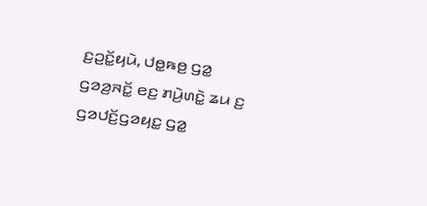ꤢ꤬ꤑꤢꤩ꤭ꤟꤣꤧ, ꤓꤥ꤭ꤒꤥ꤬ ꤞꤤ꤭ ꤞꤤꤤ꤬ꤏꤢꤩ꤭ ꤕꤢ꤬ ꤊꤣꤧ꤬ꤛꤢꤧ꤭ ꤘꤣ ꤢ꤬ ꤞꤤꤓꤢꤩ꤬ꤞꤤꤟꤢ꤭ ꤞꤤ꤭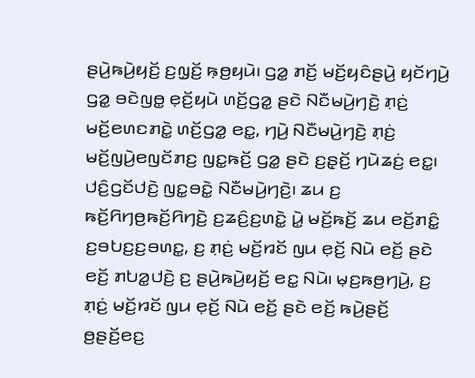ꤔꤣꤧ꤬ꤒꤣꤧ꤬ꤟꤢꤩ꤬ ꤢ꤬ꤜ꤫ꤢꤩ꤬ ꤒ꤫ꤥ꤬ꤟꤣꤧ꤯ ꤞꤤ꤭ ꤊꤢꤩ꤬ ꤗꤢꤩ꤬ꤟꤢꤨꤔꤣꤧ꤬ ꤟꤢꤩꤚꤣꤧ꤬ ꤞꤤ꤭ ꤋꤢꤧꤜꤥ꤭ ꤕ꤫ꤢꤩ꤬ꤟꤣꤧ ꤛꤢꤩ꤬ꤞꤤ꤭ ꤔꤢꤧ ꤡꤢꤪꤗꤣꤧ꤬ꤚꤢꤧ꤬ ꤊ꤫ꤢꤦ꤬ ꤗꤢꤩ꤬ꤕꤛꤢꤊꤢꤧ꤭ ꤛꤢꤩ꤬ꤞꤤ꤭ ꤕꤢ꤭, ꤚꤣꤧ꤬ ꤡꤢꤪꤗꤣꤧ꤬ꤚꤢꤧ꤬ ꤊ꤫ꤢꤦ꤬ ꤗꤢꤩ꤬ꤜꤣꤧ꤬ꤕꤜꤢꤩꤊꤢ꤬ ꤜꤢ꤭ꤒꤢꤩ꤬ ꤞꤤ꤭ ꤔꤢꤧ ꤢ꤬ꤔ꤫ꤢꤩ꤬ ꤚꤣꤧꤘꤢꤦ꤬ ꤕꤢ꤭꤯
ꤓꤢꤨ꤬ꤞꤢꤩꤓꤢꤧ꤬ ꤜꤢ꤭ꤋꤢꤧ꤭ ꤡꤢꤪꤗꤣꤧ꤬ꤚꤢꤧ꤬꤯ ꤘꤣ ꤢ꤬ ꤒꤢꤩ꤬ꤖꤚꤥ꤬ꤒꤢꤩ꤬ꤖꤚꤢꤧ꤬ ꤢ꤬ꤘꤢꤨ꤬ꤢ꤬ꤛꤢꤧ꤭ ꤣꤧ꤭ ꤗꤢꤩ꤬ꤒꤢꤩ꤬ ꤘꤣ ꤕꤢꤩ꤬ꤊꤢꤨ꤭ ꤢ꤬ꤋꤝꤢ꤬ꤢ꤬ꤋꤛꤢ꤭, ꤢ꤬ ꤊ꤫ꤢꤦ꤬ ꤗꤢꤩ꤬ꤙꤢꤩ ꤜꤣ ꤕ꤫ꤢꤩ꤬ ꤡꤣꤧ ꤕꤢꤩ꤬ ꤔꤢꤧ ꤕꤢꤩ꤬ ꤊꤝꤤ꤭ꤓꤢꤧ꤬ ꤢ꤬ ꤔꤣꤧ꤬ꤒꤣꤧ꤬ꤟꤢꤩ꤬ ꤕꤢ꤭ ꤡꤣꤧ꤯ ꤗ꤫ꤢ꤬ꤒꤥ꤬ꤚꤣꤧ꤬, ꤢ꤬ ꤊ꤫ꤢꤦ꤬ ꤗꤢꤩ꤬ꤙꤢꤩ ꤜꤣ ꤕ꤫ꤢꤩ꤬ ꤡꤣꤧ ꤕꤢꤩ꤬ ꤔꤢꤧ ꤕꤢꤩ꤬ ꤒꤣꤧ꤬ꤔꤢꤩ꤬ ꤥ꤬ꤔꤢꤩ꤬ꤕꤢ꤬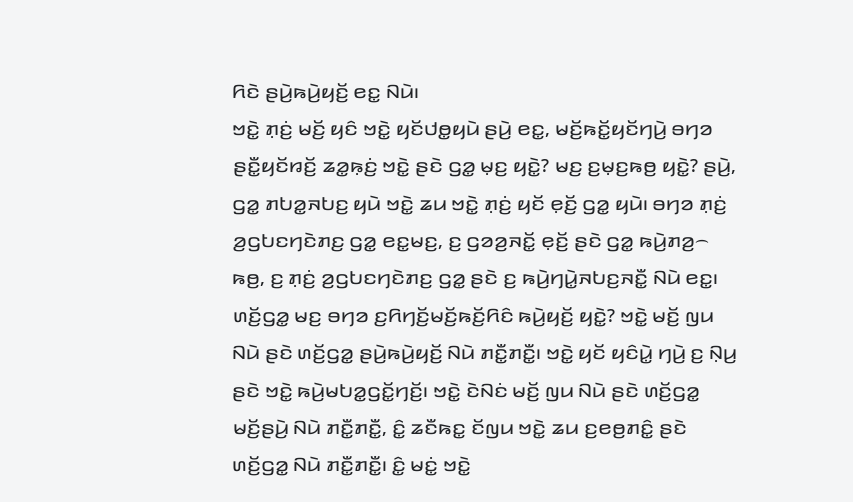ꤖꤢꤧ ꤔꤣꤧ꤬ꤒꤣꤧ꤬ꤟꤢꤩ꤬ ꤕꤢ꤭ ꤡꤣꤧ꤯
ꤠꤢꤧ꤭ ꤊ꤫ꤢꤦ꤬ ꤗꤢꤩ꤬ ꤟꤢꤨ ꤠꤢꤧ꤭ ꤟꤢꤩꤓꤥ꤭ꤟꤣꤧ ꤔꤣꤧ꤬ ꤕꤢ꤭, ꤗꤢꤩ꤬ꤒꤢꤩ꤭ꤟꤢꤩꤚꤣꤧ꤬ ꤋꤚꤤ ꤔꤢꤪ꤭ꤟꤢꤩꤙꤢꤩ꤬ ꤘꤤ꤭ꤒ꤫ꤢꤦ꤬ ꤠꤢꤧ꤭ ꤔꤢꤧ ꤞꤤ꤭ ꤗ꤫ꤢ꤬ ꤟꤢꤧ꤭? ꤗꤢ꤬ ꤢ꤬ꤗ꤫ꤢ꤬ꤒꤥ꤬ ꤟꤢꤧ꤭? ꤔꤣꤧ꤬, ꤞꤤ꤭ ꤊꤝꤤ꤭ꤏꤝꤢ꤬ ꤟꤣꤧ ꤠꤢꤧ꤭ ꤘꤣ ꤠꤢꤧ꤭ ꤊ꤫ꤢꤦ꤬ ꤟꤢꤩ ꤕ꤫ꤢꤩ꤬ ꤞꤤ꤭ ꤟꤣꤧ꤯ ꤋꤚꤤ ꤊ꤫ꤢꤦ꤬ ꤤ꤬ꤞꤝꤢꤚꤢꤧꤊꤢ꤬ ꤞꤤ꤭ ꤕꤢ꤭ꤗꤢ꤬, ꤢ꤬ ꤞꤤꤤ꤬ꤏꤢꤩ꤭ ꤕ꤫ꤢꤩ꤬ ꤔꤢꤧ ꤞꤤ꤭ ꤒꤣꤧ꤬ꤊꤤ꤬꤮ ꤒꤥ꤬, ꤢ꤬ ꤊ꤫ꤢꤦ꤬ ꤤ꤬ꤞꤝꤢꤚꤢꤧꤊꤢ꤬ ꤞꤤ꤭ ꤔꤢꤧ ꤢ꤬ ꤒꤣꤧ꤬ꤚꤣꤧ꤭ꤏꤝꤢ꤬ꤏꤢꤪ꤭ ꤡꤣꤧ ꤕꤢ꤭꤯
ꤛꤢꤩ꤬ꤞꤤ꤭ ꤗꤢ꤬ ꤋꤚꤤ ꤢ꤬ꤖꤚꤢꤩ꤬ꤗꤢꤩ꤬ꤒꤢꤩ꤬ꤖꤢꤨ ꤒꤣꤧ꤬ꤟꤢꤩ꤬ ꤟꤢꤧ꤭? ꤠꤢꤧ꤭ ꤗꤢꤩ꤬ ꤜꤣ ꤡꤣꤧ ꤔꤢꤧ ꤛꤢꤩ꤬ꤞꤤ꤭ ꤔꤣꤧ꤬ꤒꤣꤧ꤬ꤟꤢꤩ꤬ ꤡꤣꤧ ꤊꤢꤪ꤭ꤊꤢꤪ꤭꤯ ꤠꤢꤧ꤭ ꤟꤢꤩ ꤟꤢꤨꤣꤧ꤭ ꤚꤣꤧ꤬ ꤢ꤬ ꤡ꤫ꤣ꤬ ꤔꤢꤧ ꤠꤢꤧ꤭ ꤒꤣꤧ꤬ꤗꤝꤤ꤭ꤞꤢꤩ꤭ꤚꤢꤩ꤬꤯ ꤠꤢꤧ꤭ ꤢꤧꤡꤢꤦ ꤗꤢꤩ꤬ ꤜꤣ ꤡꤣꤧ ꤔꤢꤧ ꤛꤢꤩ꤬ꤞꤤ꤭ ꤗꤢꤩ꤬ꤔꤣꤧ꤬ ꤡꤣꤧ ꤊꤢꤪ꤭ꤊꤢꤪ꤭, ꤢꤨ꤭ ꤘꤢꤪꤒꤢ꤭ ꤢꤩꤜꤣ ꤠꤢꤧ꤭ ꤘꤣ ꤢ꤬ꤕꤥ꤬ꤊꤢꤨ꤭ ꤔꤢꤧ ꤛꤢꤩ꤬ꤞꤤ꤭ ꤡꤣꤧ ꤊꤢꤪ꤭ꤊꤢꤪ꤭꤯ ꤢꤨ꤭ ꤗꤢꤦ꤭ ꤠꤢꤧ꤭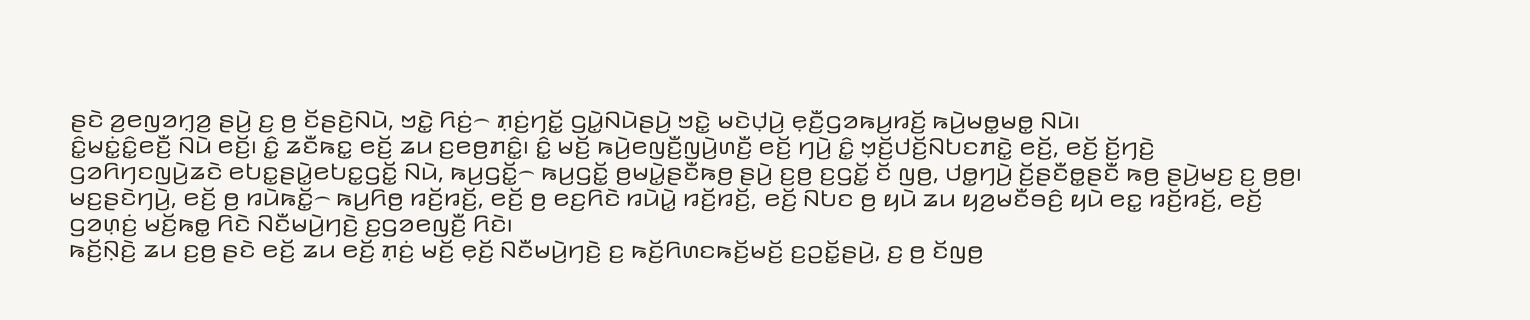ꤔꤢꤧ ꤤ꤬ꤕꤜꤤꤚ꤫ꤤ꤬ ꤔꤣꤧ꤬ ꤢ꤬ ꤥ꤬ ꤢꤩꤔꤢꤧ꤬ꤡꤣꤧ, ꤠꤢꤧ꤭ ꤖꤢꤦ꤬꤮ ꤊ꤫ꤢꤦ꤬ꤚꤢꤩ꤭ ꤞꤣꤧ꤭ꤡꤣꤧꤔꤣꤧ꤬ ꤠꤢꤧ꤭ ꤗꤢꤧꤓ꤫ꤣꤧ꤬ ꤕ꤫ꤢꤪ꤬ꤞꤤꤒꤣ꤬ꤙꤢꤩ꤬ ꤒꤣꤧ꤬ꤗꤥ꤭ꤗꤥ꤭ ꤡꤣꤧ꤯
ꤢꤨ꤭ꤗꤢꤦ꤭ꤢꤨ꤭ꤕꤢꤪ꤬ ꤡꤣꤧ ꤕꤢꤩ꤬꤯ ꤢꤨ꤭ ꤘꤢꤪꤒꤢ꤭ ꤕꤢꤩ꤬ ꤘꤣ ꤢ꤬ꤕꤥ꤬ꤊꤢꤨ꤭꤯ ꤢꤨ꤭ ꤗꤢꤩ꤬ ꤒꤣꤧ꤬ꤕꤜꤢꤪ꤬ꤜꤣꤧ꤬ꤛꤢꤪ꤬ ꤕꤢꤩ꤬ ꤚꤣꤧ꤬ ꤢꤨ꤭ ꤠ꤫ꤢꤩ꤬ꤓꤢꤩ꤬ꤡꤝꤢꤊꤢꤧ꤭ ꤕꤢꤩ꤬, ꤕꤢꤩ꤬ ꤢꤩ꤬ꤚꤢꤧ꤬ ꤞꤤꤖꤚꤢꤜꤣꤧ꤬ꤘꤢꤧ ꤕꤝꤢ꤭ꤔꤣꤧ꤭ꤕꤝꤢ꤭ꤞꤢꤩ꤭ ꤡꤣꤧ, ꤒꤣ꤬ꤞꤢꤩ꤭꤮ ꤒꤣ꤬ꤞꤢꤩ꤭ ꤥ꤬ꤗꤣꤧ꤭ꤔꤢꤪꤒꤥ꤬ ꤔꤣꤧ꤬ ꤢ꤬ꤥ꤬ ꤢ꤬ꤞꤢꤩ꤭ ꤢꤩ ꤜꤥ꤬, ꤓꤥ꤭ꤚꤣꤧ꤬ ꤢꤩ꤬ꤔꤢꤪꤥ꤭ꤔꤢꤪ ꤒꤥ꤬ ꤔꤣꤧ꤬ꤗꤢ꤬ ꤢ꤬ ꤥ꤬ꤥ꤬꤯
ꤗꤢ꤬ꤔꤢꤧꤚꤣꤧ꤬, ꤕꤢꤩ꤬ ꤥ꤬ ꤙꤣꤧꤒꤢꤩ꤭꤮ ꤒꤣ꤬ꤖꤥ꤬ ꤙꤢꤩ꤬ꤙꤢꤩ꤬, ꤕꤢꤩ꤬ ꤥ꤬ ꤕꤢ꤬ꤖꤢꤧ ꤙꤣꤧꤣꤧ꤭ ꤙꤢꤩ꤬ꤙꤢꤩ꤬, ꤕꤢꤩ꤬ ꤡꤝꤢ ꤥ꤬ ꤟꤣꤧ ꤘꤣ ꤟꤤ꤬ꤗꤢꤪꤋꤢꤨ꤬ ꤟꤣꤧ ꤕꤢ꤭ ꤙꤢꤩ꤬ꤙꤢꤩ꤬, ꤕꤢꤩ꤬ ꤞꤤꤛ꤫ꤢꤦ꤬ ꤗꤢꤩ꤬ꤒꤥ꤭ ꤖꤢꤧ ꤡꤢꤪꤗꤣꤧ꤬ꤚꤢꤧ꤬ ꤢ꤬ꤞꤤꤕꤜꤢꤪ꤬ ꤖꤢꤧ꤯
ꤒꤢꤩ꤬ꤡ꤫ꤢꤧ꤬ ꤘꤣ ꤢ꤬ꤥ꤬ ꤔꤢꤧ ꤕꤢꤩ꤬ ꤘꤣ ꤕꤢꤩ꤬ ꤊ꤫ꤢꤦ꤬ ꤗꤢꤩ꤬ ꤕ꤫ꤢꤩ꤬ ꤡꤢꤪꤗꤣꤧ꤬ꤚꤢꤧ꤬ ꤢ꤬ ꤒꤢꤩ꤬ꤖꤛꤢꤒꤢꤩ꤬ꤗꤢꤩ꤬ ꤢ꤬ꤑꤢꤩ꤭ꤔꤣꤧ꤬, ꤢ꤬ ꤥ꤬ ꤢꤩꤜꤥ꤬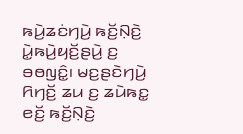ꤒꤣꤧ꤬ꤘꤢꤦꤚꤣꤧ꤬ ꤒꤢꤩ꤬ꤡ꤫ꤢꤧ꤬ ꤣꤧ꤭ꤒꤣꤧ꤬ꤟꤢꤩ꤬ꤔꤣꤧ꤬ ꤢ꤬ ꤋꤥꤜꤢꤨ꤭꤯ ꤗꤢ꤬ꤔꤢꤧꤚꤣꤧ꤬ ꤖꤚꤢꤩ꤬ ꤘꤣ ꤢ꤬ ꤘꤣꤧꤒꤢ꤭ ꤕꤢꤩ꤬ ꤒꤢꤩ꤬ꤡ꤫ꤢꤧ꤬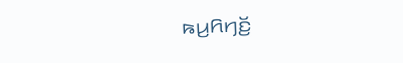ꤒꤣ꤬ꤖꤚꤢꤩ꤬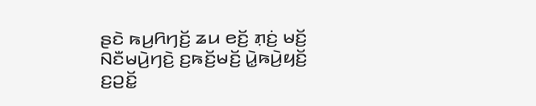ꤔꤢꤧ ꤒꤣ꤬ꤖꤚꤢꤩ꤬ ꤘꤣ ꤕꤢꤩ꤬ ꤊ꤫ꤢꤦ꤬ ꤗꤢꤩ꤬ ꤡꤢꤪꤗꤣꤧ꤬ꤚꤢꤧ꤬ ꤢ꤬ꤒꤢꤩ꤬ꤗꤢꤩ꤬ ꤣꤧ꤭ꤒꤣꤧ꤬ꤟꤢꤩ꤬ ꤢ꤬ꤑꤢꤩ꤭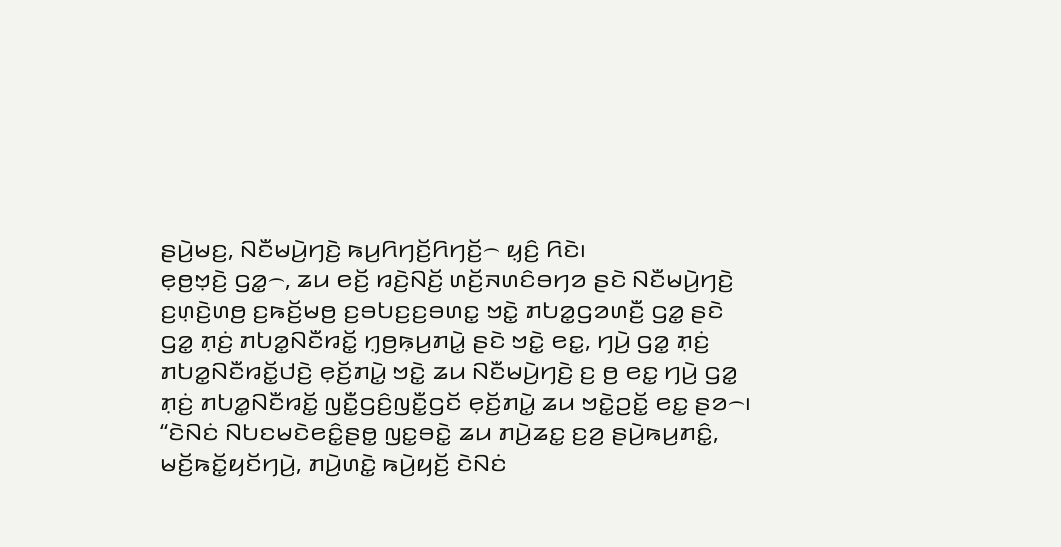ꤔꤣꤧ꤬ꤗꤢ꤬, ꤡꤢꤪꤗꤣꤧ꤬ꤚꤢꤧ꤬ ꤒꤣ꤬ꤖꤚꤢꤩ꤬ꤖꤚꤢꤩ꤬꤮ ꤟ꤫ꤢꤨ꤬ ꤖꤢꤧ꤯
ꤕ꤫ꤥ꤬ꤠ꤫ꤢꤧ꤬ ꤞꤤ꤭꤮, ꤘꤣ ꤕꤢꤩ꤬ ꤙꤢꤧ꤬ꤡꤢꤩ꤬ ꤛꤢꤩ꤬ꤏꤛꤢꤨꤋꤚꤤ ꤔꤢꤧ ꤡꤢꤪꤗꤣꤧ꤬ꤚꤢꤧ꤬ ꤢ꤬ꤛ꤫ꤢꤧ꤬ꤛꤥ꤬ ꤢ꤬ꤒꤢꤩ꤬ꤗꤥ꤬ ꤢ꤬ꤋꤝꤢ꤬ꤢ꤬ꤋꤛꤢ꤭ ꤠꤢꤧ꤭ ꤊꤝꤤ꤭ꤞꤤꤛꤢꤪ꤬ ꤞꤤ꤭ ꤔꤢꤧ ꤞꤤ꤭ ꤊ꤫ꤢꤦ꤬ ꤊꤝꤤ꤭ꤡꤢꤪꤙꤢꤩ꤭ ꤚ꤫ꤥ꤬ꤒ꤫ꤣ꤬ꤊꤣꤧ꤭ ꤔꤢꤧ ꤠꤢꤧ꤭ ꤕꤢ꤭, ꤚꤣꤧ꤬ ꤞꤤ꤭ ꤊ꤫ꤢꤦ꤬ ꤊꤝꤤ꤭ꤡꤢꤪꤙꤢꤩ꤭ꤓꤢꤧ꤬ ꤕ꤫ꤢꤩ꤬ꤊꤣꤧ꤭ ꤠꤢꤧ꤭ ꤘꤣ ꤡꤢꤪꤗꤣꤧ꤬ꤚꤢꤧ꤬ ꤢ꤬ ꤥ꤬ ꤕꤢ꤭ ꤚꤣꤧ꤬ ꤞꤤ꤭ ꤊ꤫ꤢꤦ꤬ ꤊꤝꤤ꤭ꤡꤢꤪꤙꤢꤩ꤭ ꤜꤢꤪ꤭ꤞꤢꤨ꤬ꤜꤢꤪ꤭ꤞꤢꤩ ꤕ꤫ꤢꤩ꤬ꤊꤣꤧ꤭ ꤘꤣ ꤠꤢꤧ꤭ꤑꤢꤩ꤭ ꤕꤢ꤭ ꤔꤤ꤮꤯
“ꤢꤧꤡꤢꤦ ꤡꤝꤢꤗꤢꤧꤕꤢꤨ꤭ꤔꤥ꤭ ꤜꤢ꤭ꤋꤢꤧ꤭ ꤘꤣ ꤊꤣꤧ꤬ꤘꤢ꤭ ꤢ꤬ꤤ꤬ ꤔꤣꤧ꤬ꤒꤣ꤬ꤊꤢꤨ꤭, ꤗꤢꤩ꤬ꤒꤢꤩ꤭ꤟꤢꤩꤚꤣꤧ꤬, ꤊꤣꤧ꤬ꤛꤢꤧ꤭ ꤒꤣꤧ꤬ꤟꤢꤩ꤬ ꤢꤧꤡꤢꤦ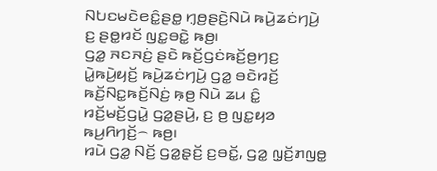ꤡꤝꤢꤗꤢꤧꤕꤢꤨ꤭ꤔꤥ꤭ ꤚ꤫ꤥ꤬ꤔꤢꤧ꤬ꤡꤣꤧ ꤒꤣꤧ꤬ꤘꤢꤦꤚꤣꤧ꤬ ꤢ꤬ ꤔꤥ꤭ꤙꤢꤩ ꤜꤢ꤭ꤋꤢꤧ꤭ ꤒꤥ꤬꤯
ꤞꤤ꤭ ꤏꤢꤏꤢꤦ꤬ ꤔꤢꤧ ꤒꤢꤩ꤬ꤞꤢꤦꤒꤢꤩ꤬ꤥ꤬ꤚꤢ꤬ ꤣꤧ꤭ꤒꤣꤧ꤬ꤟꤢꤩ꤬ ꤒꤣꤧ꤬ꤘꤢꤦꤚꤣꤧ꤬ ꤞꤤ꤭ ꤋꤢꤧꤙꤢꤩ꤬ ꤒꤢꤩ꤬ꤡꤢ꤭ꤒꤢꤩ꤬ꤡꤢꤦ꤬ ꤒ꤫ꤥ꤬ ꤡꤣꤧ ꤘꤣ ꤢꤨ꤭ ꤙꤢꤩ꤬ꤗꤢꤩ꤬ꤞꤣꤧ꤭ ꤞꤤ꤭ꤔꤣꤧ꤬, ꤢ꤬ ꤥ꤬ ꤜꤢ꤭ꤟꤤ ꤒꤣ꤬ꤖꤚꤢꤩ꤬꤮ ꤒꤥ꤬꤯
ꤙꤣꤧ ꤞꤤ꤭ ꤡꤢꤩ꤬ ꤞꤤ꤭ꤔ꤫ꤢꤩ꤬ ꤢ꤬ꤋꤢꤩ꤭, ꤞꤤ꤭ ꤜ꤫ꤢꤩ꤬ꤊꤜꤥ꤭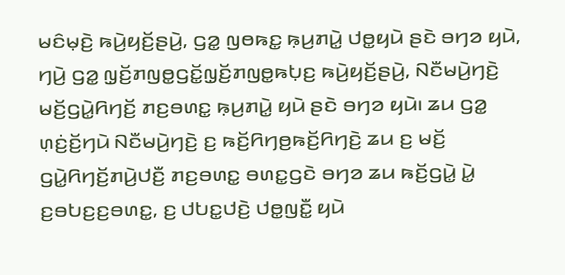ꤗꤢꤨꤗ꤫ꤢꤧ꤬ ꤒꤣꤧ꤬ꤟꤢꤩ꤬ꤔꤣꤧ꤬, ꤞꤤ꤭ ꤜꤥꤒꤢ꤭ ꤒ꤫ꤣ꤬ꤊꤣꤧ꤭ ꤓꤥ꤭ꤟꤣꤧ ꤔꤢꤧ ꤋꤚꤤ ꤟꤣꤧ, ꤚꤣꤧ꤬ ꤞꤤ꤭ ꤜ꤫ꤢꤩ꤬ꤊꤜꤥ꤭ꤞꤢꤩ꤭ꤜ꤫ꤢꤩ꤬ꤊꤜꤥ꤭ꤒꤝ꤫ꤢ꤬ ꤒꤣꤧ꤬ꤟꤢꤩ꤬ꤔꤣꤧ꤬, ꤡꤢꤪꤗꤣꤧ꤬ꤚꤢꤧ꤬ ꤗꤢꤩ꤬ꤞꤣꤧ꤭ꤖꤚꤢꤩ꤬ ꤊꤢ꤬ꤋꤛꤢ꤭ ꤒ꤫ꤣ꤬ꤊꤣꤧ꤭ ꤟꤣꤧ ꤔꤢꤧ ꤋꤚꤤ ꤟꤣꤧ꤯ ꤘꤣ ꤞꤤ꤭ ꤛ꤫ꤢꤦ꤬ꤢꤩ꤬ꤚꤣꤧ ꤡꤢꤪꤗꤣꤧ꤬ꤚꤢꤧ꤬ ꤢ꤬ ꤒꤢꤩ꤬ꤖꤚꤥ꤬ꤒꤢꤩ꤬ꤖꤚꤢꤧ꤬ ꤘꤣ ꤢ꤬ ꤗꤢꤩ꤬ ꤞꤣꤧ꤭ꤖꤚꤢꤩ꤬ꤊꤣꤧ꤬ꤓꤢꤪ꤬ ꤊꤢ꤬ꤋꤛꤢ꤭ ꤋꤛꤢ꤭ꤞꤢꤧ ꤋꤚꤤ ꤘꤣ ꤒꤢꤩ꤬ꤞꤣꤧ꤭ ꤣꤧ꤭ ꤢ꤬ꤋꤝꤢ꤬ꤢ꤬ꤋꤛꤢ꤭, ꤢ꤬ ꤓꤝꤢ꤭ꤓꤢꤧ꤬ ꤓꤥ꤭ꤜꤢꤪ꤭ ꤟꤣꤧ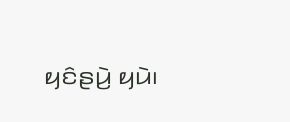ꤟꤢꤨꤔꤣꤧ꤬ ꤟꤣꤧ꤯